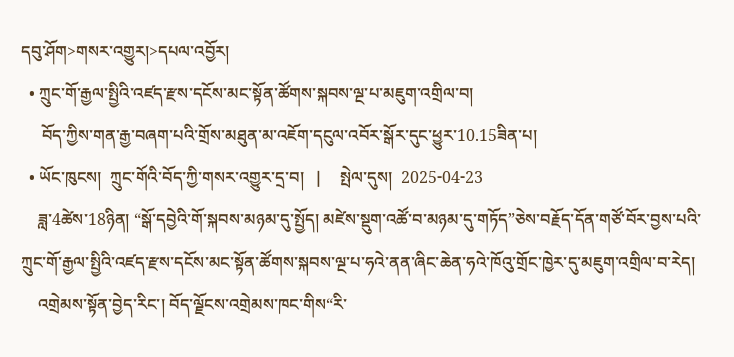དབུ་ཤོག>གསར་འགྱུར།>དཔལ་འབྱོར།
  • ཀྲུང་གོ་རྒྱལ་སྤྱིའི་འཛད་རྫས་དངོས་མང་སྟོན་ཚོགས་སྐབས་ལྔ་པ་མཇུག་འགྲིལ་བ།
     བོད་ཀྱིས་གན་རྒྱ་བཞག་པའི་གྲོས་མཐུན་མ་འཇོག་དངུལ་འབོར་སྒོར་དུང་ཕྱུར་10.15ཟིན་པ།
  • ཡོང་ཁུངས།  ཀྲུང་གོའི་བོད་ཀྱི་གསར་འགྱུར་དྲ་བ།   |     སྤེལ་དུས།  2025-04-23
    ཟླ་4ཚེས་18ཉིན། “སྒོ་དབྱེའི་གོ་སྐབས་མཉམ་དུ་སྤྱོད། མཛེས་སྡུག་འཚོ་བ་མཉམ་དུ་གཏོད”ཅེས་བརྗོད་དོན་གཙོ་བོར་བྱས་པའི་ཀྲུང་གོ་རྒྱལ་སྤྱིའི་འཛད་རྫས་དངོས་མང་སྟོན་ཚོགས་སྐབས་ལྔ་པ་ཧའེ་ནན་ཞིང་ཆེན་ཧའེ་ཁོའུ་གྲོང་ཁྱེར་དུ་མཇུག་འགྲིལ་བ་རེད།
    འགྲེམས་སྟོན་བྱེད་རིང་། བོད་ལྗོངས་འགྲེམས་ཁང་གིས“རི་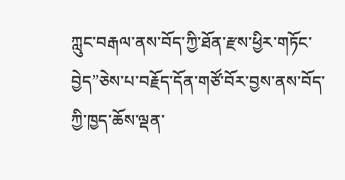ཀླུང་བརྒལ་ནས་བོད་ཀྱི་ཐོན་རྫས་ཕྱིར་གཏོང་བྱེད”ཅེས་པ་བརྗོད་དོན་གཙོ་བོར་བྱས་ནས་བོད་ཀྱི་ཁྱད་ཆོས་ལྡན་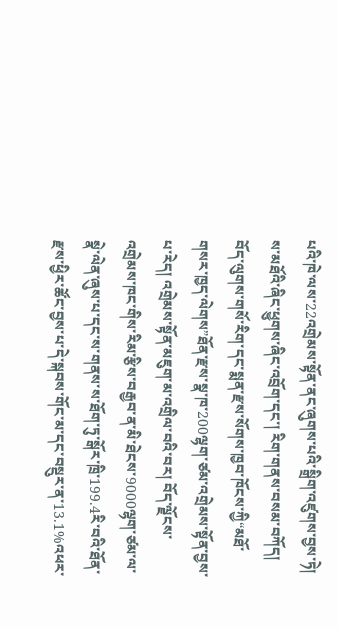པའི་ཁེ་ལས་22འགྲེམས་སྟོན་ནང་ཞུགས་པའི་སྒྲིག་འཛུགས་བྱས་ཏེ། ས་མཐོའི་ཞིང་ཕྱུགས་ཞིང་འབྲོག་དང་། རིག་གནས་བསམ་བཀོད། བོད་ལུགས་གསོ་རིག་དང་སྨན་རྫས་སོགས་ཁྱབ་ཁོངས་ཀྱི“མཐོ་གསར་ཁྱད་ལེགས”ཐོན་རྫས་སྣ་ཁ་200ལྷག་ཙམ་འགྲེམས་སྟོན་བྱས་པ་རེད། འགྲེམས་སྟོན་མཇུག་མ་འགྲིལ་བའི་བར། བོད་ལྗོངས་འགྲེམས་ཁང་གིས་རིམ་རྩིས་བརྒྱབ་ན་མི་ཐེངས་9000ལྷག་ཙམ་ལ་སྣེ་ལེན་ཞུས་པ་དང་ས་གནས་ས་ཐོག་ཏུ་སྒོར་ཁྲི་199.4རི་བའི་ཐོན་རྫས་ཕྱིར་ཚོང་བྱས་པ་དེ་སྐབས་གོང་མ་དང་བསྡུར་ན་13.1%འཕར་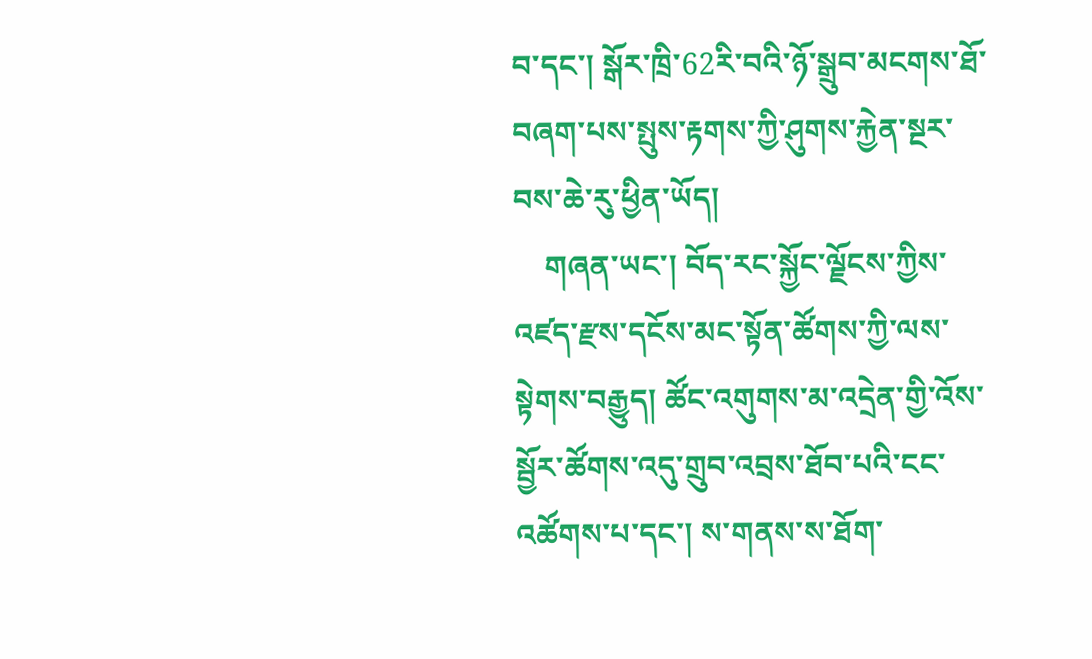བ་དང་། སྒོར་ཁྲི་62རི་བའི་ཉོ་སྒྲུབ་མངགས་ཐོ་བཞག་པས་སྤུས་རྟགས་ཀྱི་ཤུགས་རྐྱེན་སྔར་བས་ཆེ་རུ་ཕྱིན་ཡོད།
    གཞན་ཡང་། བོད་རང་སྐྱོང་ལྗོངས་ཀྱིས་འཛད་རྫས་དངོས་མང་སྟོན་ཚོགས་ཀྱི་ལས་སྟེགས་བརྒྱུད། ཚོང་འགུགས་མ་འདྲེན་གྱི་འོས་སྦྱོར་ཚོགས་འདུ་གྲུབ་འབྲས་ཐོབ་པའི་ངང་འཚོགས་པ་དང་། ས་གནས་ས་ཐོག་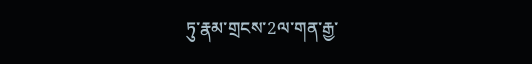ཏུ་རྣམ་གྲངས་2ལ་གན་རྒྱ་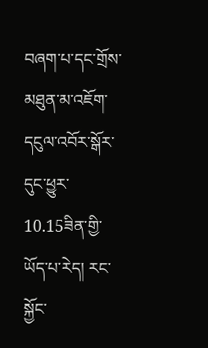བཞག་པ་དང་གྲོས་མཐུན་མ་འཇོག་དངུལ་འབོར་སྒོར་དུང་ཕྱུར་10.15ཟིན་གྱི་ཡོད་པ་རེད། རང་སྐྱོང་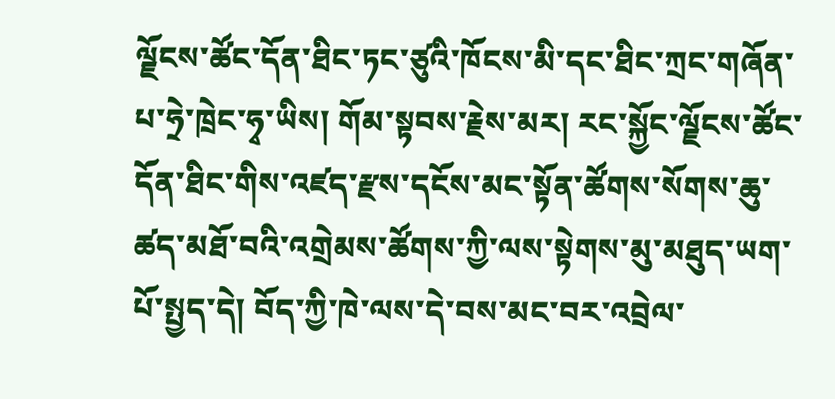ལྗོངས་ཚོང་དོན་ཐིང་ཏང་ཙུའི་ཁོངས་མི་དང་ཐིང་ཀྲང་གཞོན་པ་ཧྲེ་ཁྲེང་ཧྭ་ཡིས། གོམ་སྟབས་རྗེས་མར། རང་སྐྱོང་ལྗོངས་ཚོང་དོན་ཐིང་གིས་འཛད་རྫས་དངོས་མང་སྟོན་ཚོགས་སོགས་ཆུ་ཚད་མཐོ་བའི་འགྲེམས་ཚོགས་ཀྱི་ལས་སྟེགས་མུ་མཐུད་ཡག་པོ་སྤྱད་དེ། བོད་ཀྱི་ཁེ་ལས་དེ་བས་མང་བར་འབྲེལ་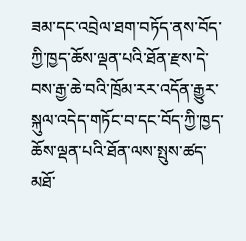ཟམ་དང་འབྲེལ་ཐག་བཏོད་ནས་བོད་ཀྱི་ཁྱད་ཆོས་ལྡན་པའི་ཐོན་རྫས་དེ་བས་རྒྱ་ཆེ་བའི་ཁྲོམ་རར་འདོན་རྒྱུར་སྐུལ་འདེད་གཏོང་བ་དང་བོད་ཀྱི་ཁྱད་ཆོས་ལྡན་པའི་ཐོན་ལས་སྤུས་ཚད་མཐོ་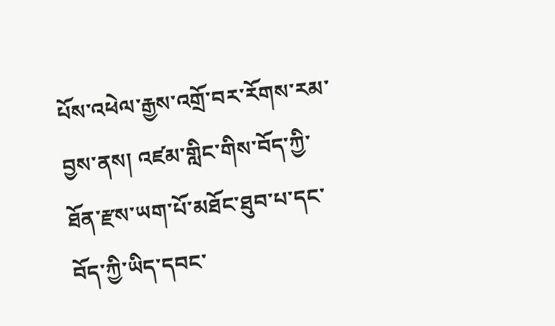པོས་འཕེལ་རྒྱས་འགྲོ་བར་རོགས་རམ་བྱས་ནས། འཛམ་གླིང་གིས་བོད་ཀྱི་ཐོན་རྫས་ཡག་པོ་མཐོང་ཐུབ་པ་དང་བོད་ཀྱི་ཡིད་དབང་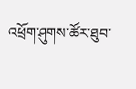འཕྲོག་ཤུགས་ཚོར་ཐུབ་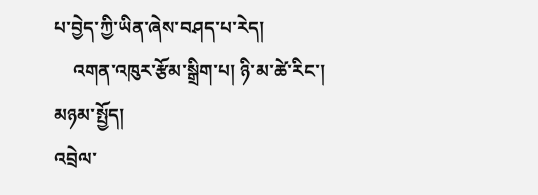པ་བྱེད་ཀྱི་ཡིན་ཞེས་བཤད་པ་རེད།
    འགན་འཁུར་རྩོམ་སྒྲིག་པ། ཉི་མ་ཚེ་རིང་།
མཉམ་སྤྱོད།
འབྲེལ་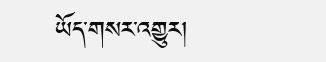ཡོད་གསར་འགྱུར།